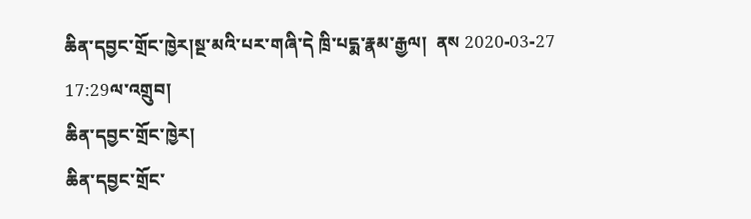ཆིན་དབྱང་གྲོང་ཁྱེར།སྔ་མའི་པར་གཞི་དེ ཁྲི་པདྨ་རྣམ་རྒྱལ།  ནས 2020-03-27 17:29ལ་འགྲུབ།
ཆིན་དབྱང་གྲོང་ཁྱེར།
ཆིན་དབྱང་གྲོང་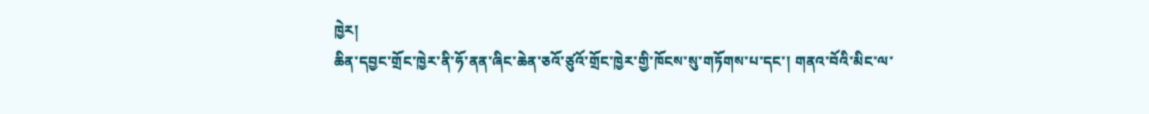ཁྱེར།
ཆིན་དབྱང་གྲོང་ཁྱེར་ནི་ཧོ་ནན་ཞིང་ཆེན་ཅའོ་ཙུའོ་གྲོང་ཁྱེར་གྱི་ཁོངས་སུ་གཏོགས་པ་དང་། གནའ་བོའི་མིང་ལ་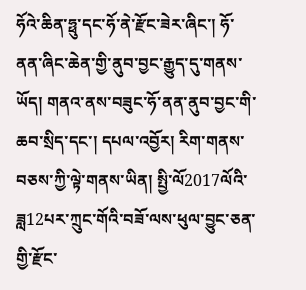ཧོའེ་ཆིན་ཧྥུ་དང་ཧོ་ནེ་རྫོང་ཟེར་ཞིང་། ཧོ་ནན་ཞིང་ཆེན་གྱི་ནུབ་བྱང་རྒྱུད་དུ་གནས་ཡོད། གནའ་ནས་བཟུང་ཧོ་ནན་ནུབ་བྱང་གི་ཆབ་སྲིད་དང་། དཔལ་འབྱོར། རིག་གནས་བཅས་ཀྱི་ལྟེ་གནས་ཡིན། སྤྱི་ལོ2017ལོའི་ཟླ12པར་ཀྲུང་གོའི་བཟོ་ལས་ཕུལ་བྱུང་ཅན་གྱི་རྫོང་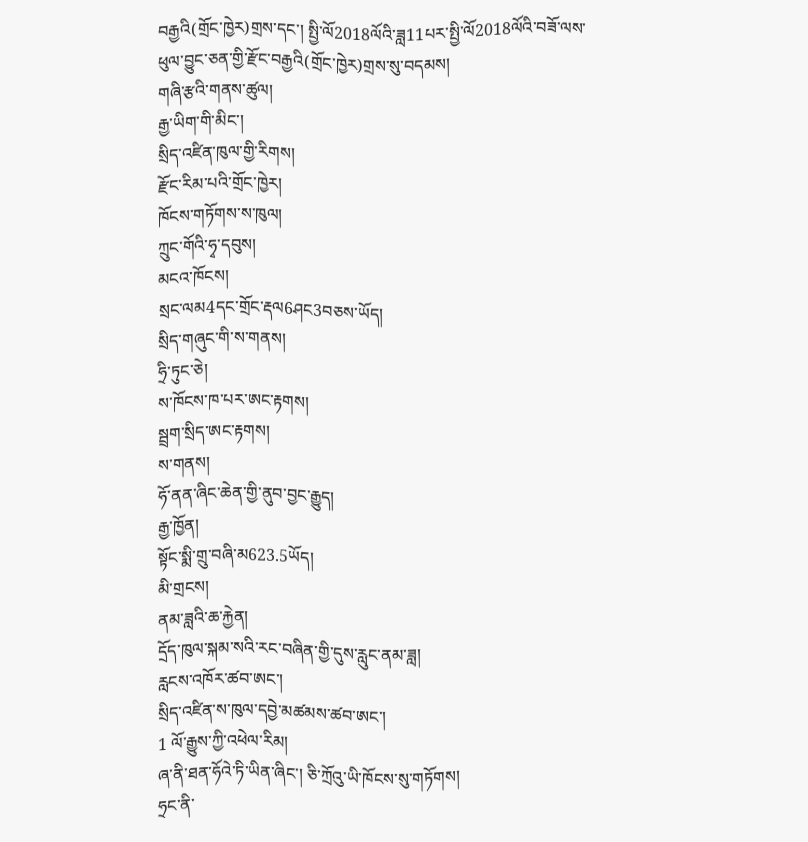བརྒྱའི(གྲོང་ཁྱེར)གྲས་དང་། སྤྱི་ལོ2018ལོའི་ཟླ11པར་སྤྱི་ལོ2018ལོའི་བཟོ་ལས་ཕུལ་བྱུང་ཅན་གྱི་རྫོང་བརྒྱའི(གྲོང་ཁྱེར)གྲས་སུ་བདམས།
གཞི་རྩའི་གནས་ཚུལ།
རྒྱ་ཡིག་གི་མིང་།
སྲིད་འཛིན་ཁུལ་གྱི་རིགས།
རྫོང་རིམ་པའི་གྲོང་ཁྱེར།
ཁོངས་གཏོགས་ས་ཁུལ།
ཀྲུང་གོའི་ཧྭ་དབུས།
མངའ་ཁོངས།
སྲང་ལམ4དང་གྲོང་རྡལ6ཤང3བཅས་ཡོད།
སྲིད་གཞུང་གི་ས་གནས།
ཧྲི་ཏུང་ཅེ།
ས་ཁོངས་ཁ་པར་ཨང་རྟགས།
སྦྲག་སྲིད་ཨང་རྟགས།
ས་གནས།
ཧོ་ནན་ཞིང་ཆེན་གྱི་ནུབ་བྱང་རྒྱུད།
རྒྱ་ཁྱོན།
སྟོང་སྨི་གྲུ་བཞི་མ623.5ཡོད།
མི་གྲངས།
ནམ་ཟླའི་ཆ་རྐྱེན།
དྲོད་ཁུལ་སྐམ་སའི་རང་བཞིན་གྱི་དུས་རླུང་ནམ་ཟླ།
རླངས་འཁོར་ཚབ་ཨང་།
སྲིད་འཛིན་ས་ཁུལ་དབྱེ་མཚམས་ཚབ་ཨང་།
1 ལོ་རྒྱུས་ཀྱི་འཕེལ་རིམ།
ཞ་ནི་ཐན་ཧོའེ་ཏི་ཡིན་ཞིང་། ཅི་ཀྲོའུ་ཡི་ཁོངས་སུ་གཏོགས།
ཧྲང་ནི་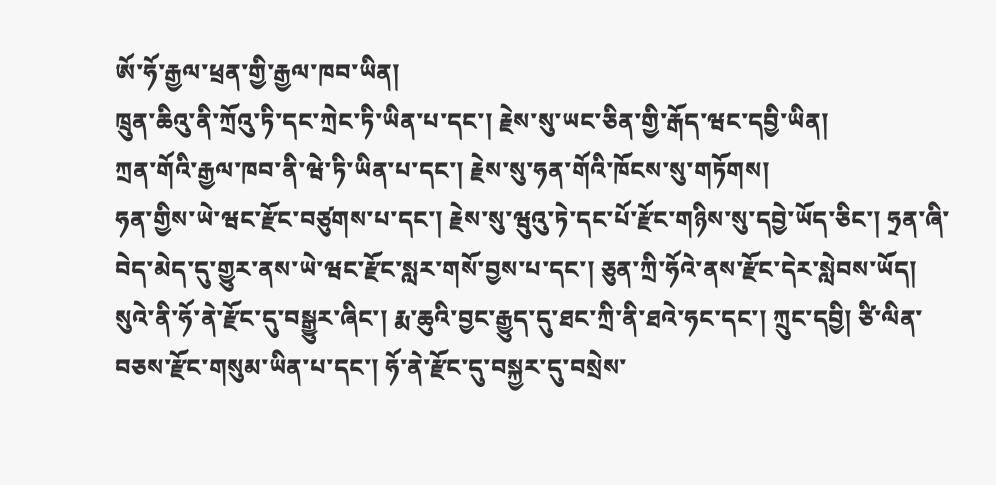ཨོ་ཧོ་རྒྱལ་ཕྲན་གྱི་རྒྱལ་ཁབ་ཡིན།
ཁྲུན་ཆིའུ་ནི་ཀྲོའུ་ཏི་དང་ཀྲེང་ཏི་ཡིན་པ་དང་། རྗེས་སུ་ཡང་ཅིན་གྱི་རྒོད་ཝང་དབྱི་ཡིན།
ཀྲན་གོའི་རྒྱལ་ཁབ་ནི་ཝེ་ཏི་ཡིན་པ་དང་། རྗེས་སུ་ཧན་གོའི་ཁོངས་སུ་གཏོགས།
ཧན་གྱིས་ཡེ་ཝང་རྫོང་བཙུགས་པ་དང་། རྗེས་སུ་ཝུའུ་ཏེ་དང་པོ་རྫོང་གཉིས་སུ་དབྱེ་ཡོད་ཅིང་། ཧྲན་ཞི་བེད་མེད་དུ་གྱུར་ནས་ཡེ་ཝང་རྫོང་སླར་གསོ་བྱས་པ་དང་། ཅུན་ཀྲི་ཧོའེ་ནས་རྫོང་དེར་སླེབས་ཡོད།
སུའེ་ནི་ཧོ་ནེ་རྫོང་དུ་བསྒྱུར་ཞིང་། རྨ་ཆུའི་བྱང་རྒྱུད་དུ་ཐང་ཀྲི་ནི་ཐའེ་ཧང་དང་། ཀྲུང་དབྱི། ཙི་ལིན་བཅས་རྫོང་གསུམ་ཡིན་པ་དང་། ཧོ་ནེ་རྫོང་དུ་བསྐྱར་དུ་བསྲེས་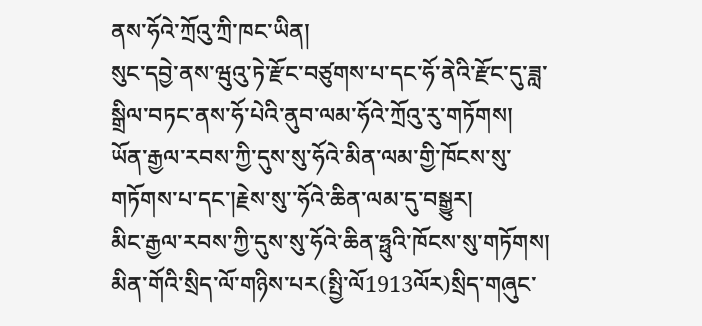ནས་ཧོའེ་ཀྲོའུ་ཀྲི་ཁང་ཡིན།
སུང་དབྱེ་ནས་ཝུའུ་ཏེ་རྫོང་བཙུགས་པ་དང་ཧོ་ནེའི་རྫོང་དུ་ཟླ་སྒྲིལ་བཏང་ནས་ཧོ་པེའི་ནུབ་ལམ་ཧོའེ་ཀྲོའུ་རུ་གཏོགས།
ཡོན་རྒྱལ་རབས་ཀྱི་དུས་སུ་ཧོའེ་མིན་ལམ་གྱི་ཁོངས་སུ་གཏོགས་པ་དང་།རྗེས་སུ་་ཧོའེ་ཆིན་ལམ་དུ་བསྒྱུར།
མིང་རྒྱལ་རབས་ཀྱི་དུས་སུ་ཧོའེ་ཆིན་ཧྥུའི་ཁོངས་སུ་གཏོགས།
མིན་གོའི་སྲིད་ལོ་གཉིས་པར(སྤྱི་ལོ1913ལོར)སྲིད་གཞུང་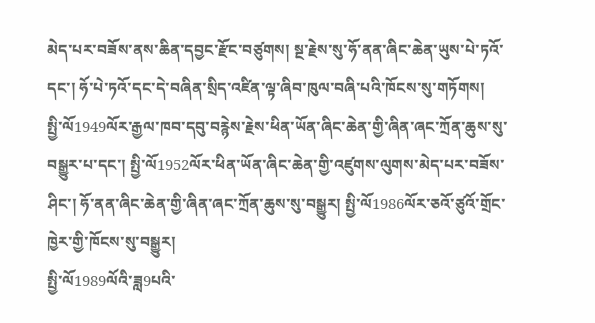མེད་པར་བཟོས་ནས་ཆིན་དབྱང་རྫོང་བཙུགས། སྔ་རྗེས་སུ་ཧོ་ནན་ཞིང་ཆེན་ཡུས་པེ་ཏའོ་དང་། ཧོ་པེ་ཏའོ་དང་དེ་བཞིན་སྲིད་འཛིན་ལྟ་ཞིབ་ཁུལ་བཞི་པའི་ཁོངས་སུ་གཏོགས།
སྤྱི་ལོ1949ལོར་རྒྱལ་ཁབ་དབུ་བརྙེས་རྗེས་ཕིན་ཡོན་ཞིང་ཆེན་གྱི་ཞིན་ཞང་ཀྲོན་ཆུས་སུ་བསྒྱུར་པ་དང་། སྤྱི་ལོ1952ལོར་ཕིན་ཡོན་ཞིང་ཆེན་གྱི་འཛུགས་ལུགས་མེད་པར་བཟོས་ཤིང་། ཧོ་ནན་ཞིང་ཆེན་གྱི་ཞིན་ཞང་ཀྲོན་ཆུས་སུ་བསྒྱུར། སྤྱི་ལོ1986ལོར་ཅའོ་ཙུའོ་གྲོང་ཁྱེར་གྱི་ཁོངས་སུ་བསྒྱུར།
སྤྱི་ལོ1989ལོའི་ཟླ9པའི་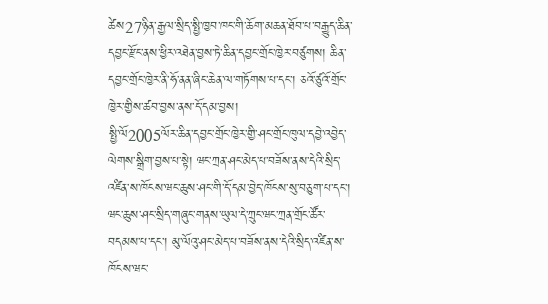ཚེས27ཉིན་རྒྱལ་སྲིད་སྤྱི་ཁྱབ་ཁང་གི་ཆོག་མཆན་ཐོབ་པ་བརྒྱུད་ཆིན་དབྱང་རྫོང་ནས་ཕྱིར་འཐེན་བྱས་ཏེ་ཆིན་དབྱང་གྲོང་ཁྱེར་བཙུགས། ཆིན་དབྱང་གྲོང་ཁྱེར་ནི་ཧོ་ནན་ཞིང་ཆེན་ལ་གཏོགས་པ་དང་། ཅའོ་ཙུའོ་གྲོང་ཁྱེར་གྱིས་ཚབ་བྱས་ནས་དོ་དམ་བྱས།
སྤྱི་ལོ2005ལོར་ཆིན་དབྱང་གྲོང་ཁྱེར་གྱི་ཤང་གྲོང་ཁུལ་དབྱེ་འབྱེད་ལེགས་སྒྲིག་བྱས་པ་སྟེ། ཝང་ཀྲན་ཤང་མེད་པ་བཟོས་ནས་དེའི་སྲིད་འཛིན་ས་ཁོངས་ཝང་ཆུས་ཤང་གི་དོ་དམ་བྱེད་ཁོངས་སུ་བཅུག་པ་དང་། ཝང་ཆུས་ཤང་སྲིད་གཞུང་གནས་ཡུལ་དེ་ཀྲུང་ཝང་ཀྲན་གྲོང་ཚོར་བདམས་པ་དང་། མུ་ལོའུ་ཤང་མེད་པ་བཟོས་ནས་དེའི་སྲིད་འཛིན་ས་ཁོངས་ཝང་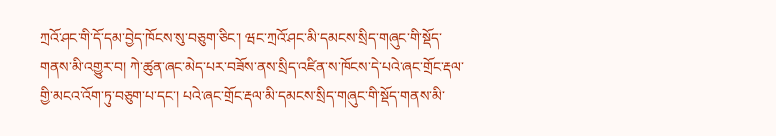ཀྲའོ་ཤང་གི་དོ་དམ་བྱེད་ཁོངས་སུ་བཅུག་ཅིང་། ཝང་ཀྲའོ་ཤང་མི་དམངས་སྲིད་གཞུང་གི་སྡོད་གནས་མི་འགྱུར་བ། ཀེ་ཚུན་ཞང་མེད་པར་བཟོས་ནས་སྲིད་འཛིན་ས་ཁོངས་དེ་པའེ་ཞང་གྲོང་རྡལ་གྱི་མངའ་འོག་ཏུ་བཅུག་པ་དང་། པའེ་ཞང་གྲོང་རྡལ་མི་དམངས་སྲིད་གཞུང་གི་སྡོད་གནས་མི་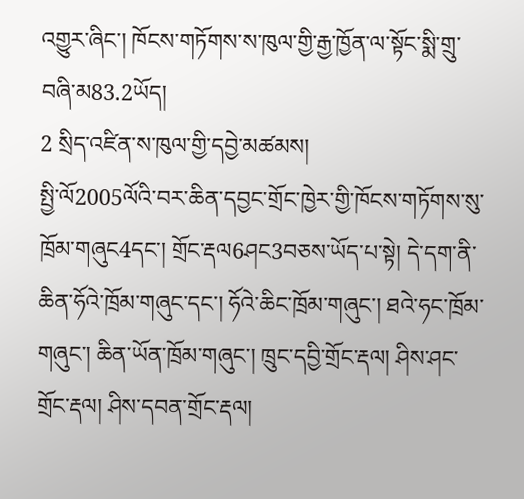འགྱུར་ཞིང་། ཁོངས་གཏོགས་ས་ཁུལ་གྱི་རྒྱ་ཁྱོན་ལ་སྟོང་སྨི་གྲུ་བཞི་མ83.2ཡོད།
2 སྲིད་འཛིན་ས་ཁུལ་གྱི་དབྱེ་མཚམས།
སྤྱི་ལོ2005ལོའི་བར་ཆིན་དབྱང་གྲོང་ཁྱེར་གྱི་ཁོངས་གཏོགས་སུ་ཁྲོམ་གཞུང4དང་། གྲོང་རྡལ6ཤང3བཅས་ཡོད་པ་སྟེ། དེ་དག་ནི་ཆིན་ཧོའེ་ཁྲོམ་གཞུང་དང་། ཧོའེ་ཆིང་ཁྲོམ་གཞུང་། ཐའེ་ཧང་ཁྲོམ་གཞུང་། ཆིན་ཡོན་ཁྲོམ་གཞུང་། ཁྲུང་དབྱི་གྲོང་རྡལ། ཤིས་ཤང་གྲོང་རྡལ། ཤིས་དབན་གྲོང་རྡལ།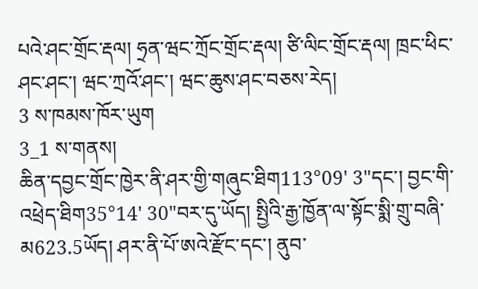པའེ་ཤང་གྲོང་རྡལ། ཧྲན་ཝང་ཀྲོང་གྲོང་རྡལ། ཙི་ལིང་གྲོང་རྡལ། ཁྲང་ཕིང་ཤང་ཤང་། ཝང་ཀྲའོ་ཤང་། ཝང་ཆུས་ཤང་བཅས་རེད།
3 ས་ཁམས་ཁོར་ཡུག
3_1 ས་གནས།
ཆིན་དབྱང་གྲོང་ཁྱེར་ནི་ཤར་གྱི་གཞུང་ཐིག113°09' 3"དང་། བྱང་གི་འཕྲེད་ཐིག35°14' 30"བར་དུ་ཡོད། སྤྱིའི་རྒྱ་ཁྱོན་ལ་སྟོང་སྨི་གྲུ་བཞི་མ623.5ཡོད། ཤར་ནི་པོ་ཨའེ་རྫོང་དང་། ནུབ་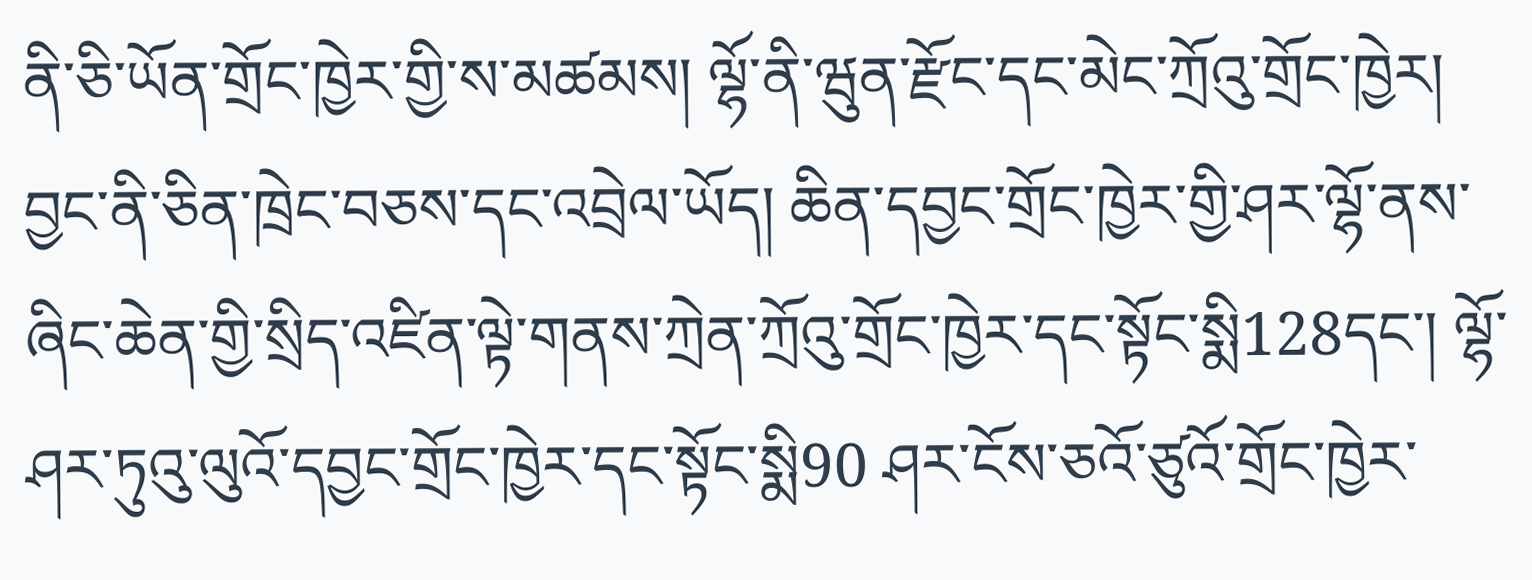ནི་ཅི་ཡོན་གྲོང་ཁྱེར་གྱི་ས་མཚམས། ལྷོ་ནི་ཝུན་རྫོང་དང་མེང་ཀྲོའུ་གྲོང་ཁྱེར། བྱང་ནི་ཅིན་ཁྲེང་བཅས་དང་འབྲེལ་ཡོད། ཆིན་དབྱང་གྲོང་ཁྱེར་གྱི་ཤར་ལྷོ་ནས་ཞིང་ཆེན་གྱི་སྲིད་འཛིན་ལྟེ་གནས་ཀྲེན་ཀྲོའུ་གྲོང་ཁྱེར་དང་སྟོང་སྨི128དང་། ལྷོ་ཤར་ཏུའུ་ལུའོ་དབྱང་གྲོང་ཁྱེར་དང་སྟོང་སྨི90 ཤར་ངོས་ཅའོ་ཙུའོ་གྲོང་ཁྱེར་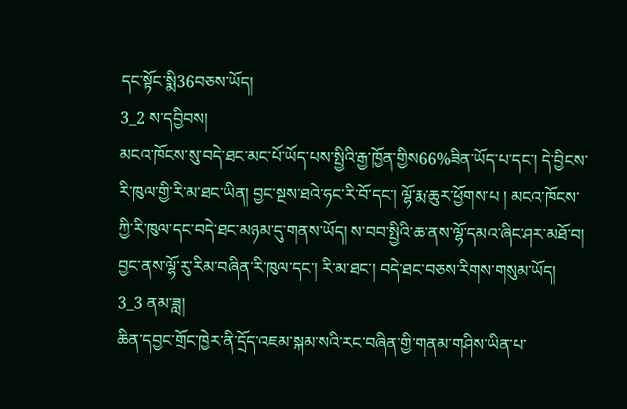དང་སྟོང་སྨི36བཅས་ཡོད།
3_2 ས་དབྱིབས།
མངའ་ཁོངས་སུ་བདེ་ཐང་མང་པོ་ཡོད་པས་སྤྱིའི་རྒྱ་ཁྱོན་གྱིས66%ཟིན་ཡོད་པ་དང་། དེ་བྱིངས་རི་ཁུལ་གྱི་རི་མ་ཐང་ཡིན། བྱང་སྔས་ཐའེ་ཧང་རི་བོ་དང་། ལྷོ་རྨ་ཆུར་ཕྱོགས་པ ། མངའ་ཁོངས་ཀྱི་རི་ཁུལ་དང་བདེ་ཐང་མཉམ་དུ་གནས་ཡོད། ས་བབ་སྤྱིའི་ཆ་ནས་ལྷོ་དམའ་ཞིང་ཤར་མཐོ་བ། བྱང་ནས་ལྷོ་རུ་རིམ་བཞིན་རི་ཁུལ་དང་། རི་མ་ཐང་། བདེ་ཐང་བཅས་རིགས་གསུམ་ཡོད།
3_3 ནམ་ཟླ།
ཆིན་དབྱང་གྲོང་ཁྱེར་ནི་དྲོད་འཇམ་སྐམ་སའི་རང་བཞིན་གྱི་གནམ་གཤིས་ཡིན་པ་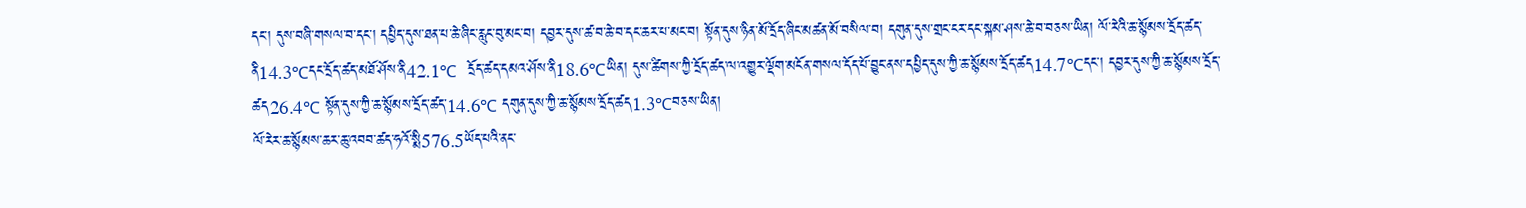དང་། དུས་བཞི་གསལ་བ་དང་། དཔྱིད་དུས་ཐན་པ་ཆེ་ཞིང་རླུང་བུ་མང་བ། དབྱར་དུས་ཚ་བ་ཆེ་བ་དང་ཆར་པ་མང་བ། སྟོན་དུས་ཉིན་མོ་དྲོད་ཞིང་མཚན་མོ་བསིལ་བ། དགུན་དུས་གྲང་ངར་དང་སྐམ་ཤས་ཆེ་བ་བཅས་ཡིན། ལོ་རེའི་ཆ་སྙོམས་དྲོད་ཚད་ནི14.3℃དང་དྲོད་ཚད་མཐོ་ཤོས་ནི42.1℃  དྲོད་ཚད་དམའ་ཤོས་ནི18.6℃ཡིན། དུས་ཚིགས་ཀྱི་དྲོད་ཚད་ལ་འགྱུར་ལྡོག་མངོན་གསལ་དོད་པོ་བྱུང་ནས་དཔྱིད་དུས་ཀྱི་ཆ་སྙོམས་དྲོད་ཚད14.7℃དང་། དབྱར་དུས་ཀྱི་ཆ་སྙོམས་དྲོད་ཚད26.4℃ སྟོན་དུས་ཀྱི་ཆ་སྙོམས་དྲོད་ཚད་14.6℃ དགུན་དུས་ཀྱི་ཆ་སྙོམས་དྲོད་ཚད1.3℃བཅས་ཡིན།
ལོ་རེར་ཆ་སྙོམས་ཆར་ཆུ་འབབ་ཚད་ཧའོ་སྨི576.5ཡོད་པའི་ནང་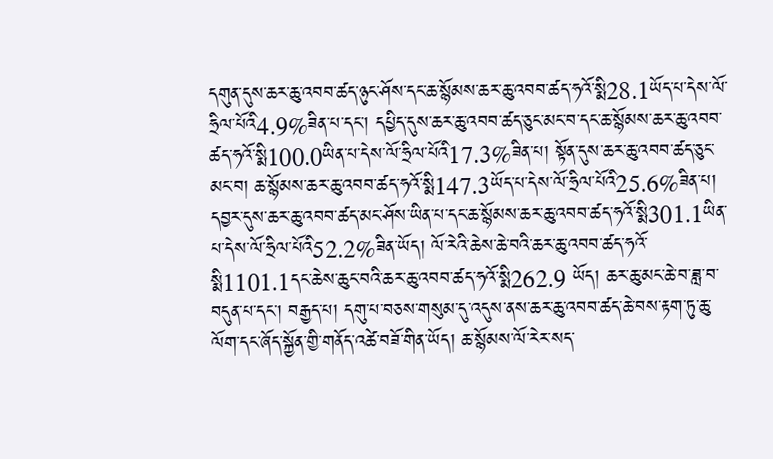དགུན་དུས་ཆར་ཆུ་འབབ་ཚད་ཉུང་ཤོས་དང་ཆ་སྙོམས་ཆར་ཆུ་འབབ་ཚད་ཧའོ་སྨི28.1ཡོད་པ་དེས་ལོ་ཧྲིལ་པོའི4.9%ཟིན་པ་དང་། དཔྱིད་དུས་ཆར་ཆུ་འབབ་ཚད་ཅུང་མང་བ་དང་ཆ་སྙོམས་ཆར་ཆུ་འབབ་ཚད་ཧའོ་སྨི100.0ཡིན་པ་དེས་ལོ་ཧྲིལ་པོའི17.3%ཟིན་པ། སྟོན་དུས་ཆར་ཆུ་འབབ་ཚད་ཅུང་མང་བ། ཆ་སྙོམས་ཆར་ཆུ་འབབ་ཚད་ཧའོ་སྨི147.3ཡོད་པ་དེས་ལོ་ཧྲིལ་པོའི25.6%ཟིན་པ། དབྱར་དུས་ཆར་ཆུ་འབབ་ཚད་མང་ཤོས་ཡིན་པ་དང་ཆ་སྙོམས་ཆར་ཆུ་འབབ་ཚད་ཧའོ་སྨི301.1ཡིན་པ་དེས་ལོ་ཧྲིལ་པོའི52.2%ཟིན་ཡོད། ལོ་རེའི་ཆེས་ཆེ་བའི་ཆར་ཆུ་འབབ་ཚད་ཧའོ་སྨི1101.1དང་ཆེས་ཆུང་བའི་ཆར་ཆུ་འབབ་ཚད་ཧའོ་སྨི262.9 ཡོད། ཆར་ཆུ་མང་ཆེ་བ་ཟླ་བ་བདུན་པ་དང་། བརྒྱད་པ། དགུ་པ་བཅས་གསུམ་དུ་འདུས་ནས་ཆར་ཆུ་འབབ་ཚད་ཆེ་བས་རྟག་ཏུ་ཆུ་ལོག་དང་ཞོད་སྐྱོན་གྱི་གནོད་འཚེ་བཟོ་གིན་ཡོད། ཆ་སྙོམས་ལོ་རེར་སད་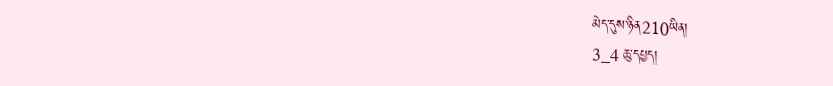མེད་དུས་ཉིན210ཡིན།
3_4 ཆུ་དཔྱད།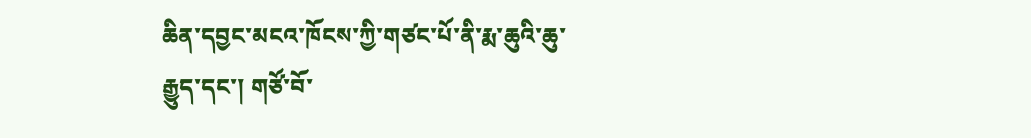ཆིན་དབྱང་མངའ་ཁོངས་ཀྱི་གཙང་པོ་ནི་རྨ་ཆུའི་ཆུ་རྒྱུད་དང་། གཙོ་བོ་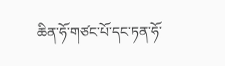ཆིན་ཧོ་གཙང་པོ་དང་ཏན་ཧོ་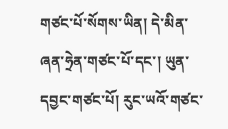གཙང་པོ་སོགས་ཡིན། དེ་མིན་ཞན་ཧྲེན་གཙང་པོ་དང་། ཡུན་དབྱང་གཙང་པོ། རུང་ཡའོ་གཙང་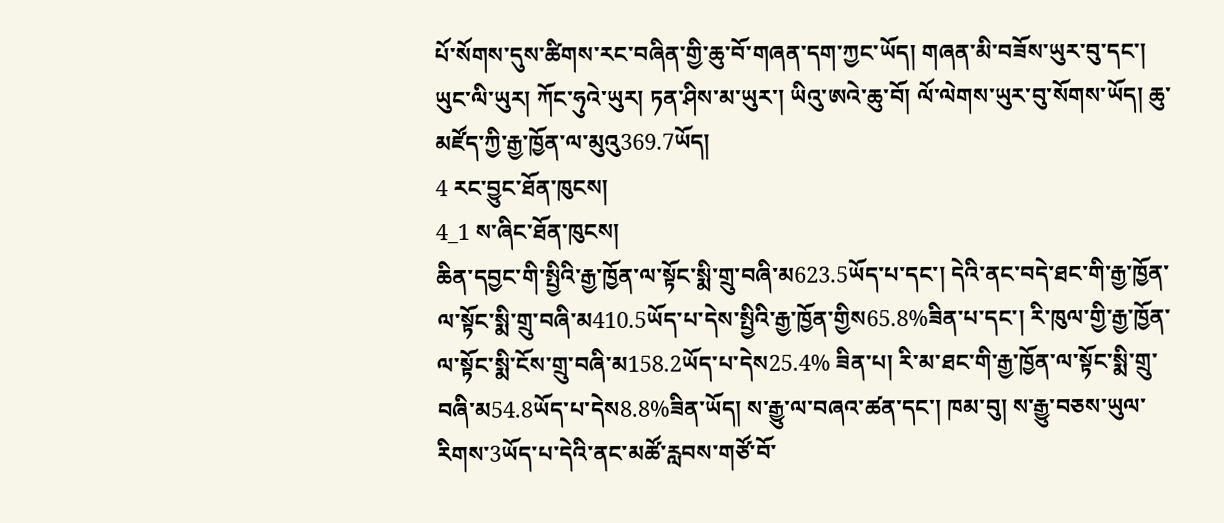པོ་སོགས་དུས་ཚིགས་རང་བཞིན་གྱི་ཆུ་བོ་གཞན་དག་ཀྱང་ཡོད། གཞན་མི་བཟོས་ཡུར་བུ་དང་། ཡུང་ལི་ཡུར། ཀོང་ཧུའེ་ཡུར། ཏན་ཤིས་མ་ཡུར་། ཡིའུ་ཨའེ་ཆུ་བོ། ལོ་ལེགས་ཡུར་བུ་སོགས་ཡོད། ཆུ་མཛོད་ཀྱི་རྒྱ་ཁྱོན་ལ་མུའུ369.7ཡོད།
4 རང་བྱུང་ཐོན་ཁུངས།
4_1 ས་ཞིང་ཐོན་ཁུངས།
ཆིན་དབྱང་གི་སྤྱིའི་རྒྱ་ཁྱོན་ལ་སྟོང་སྨི་གྲུ་བཞི་མ623.5ཡོད་པ་དང་། དེའི་ནང་བདེ་ཐང་གི་རྒྱ་ཁྱོན་ལ་སྟོང་སྨི་གྲུ་བཞི་མ410.5ཡོད་པ་དེས་སྤྱིའི་རྒྱ་ཁྱོན་གྱིས65.8%ཟིན་པ་དང་། རི་ཁུལ་གྱི་རྒྱ་ཁྱོན་ལ་སྟོང་སྨི་ངོས་གྲུ་བཞི་མ158.2ཡོད་པ་དེས25.4% ཟིན་པ། རི་མ་ཐང་གི་རྒྱ་ཁྱོན་ལ་སྟོང་སྨི་གྲུ་བཞི་མ54.8ཡོད་པ་དེས8.8%ཟིན་ཡོད། ས་རྒྱུ་ལ་བཞའ་ཚན་དང་། ཁམ་བུ། ས་རྒྱུ་བཅས་ཡུལ་རིགས་3ཡོད་པ་དེའི་ནང་མཚོ་རླབས་གཙོ་བོ་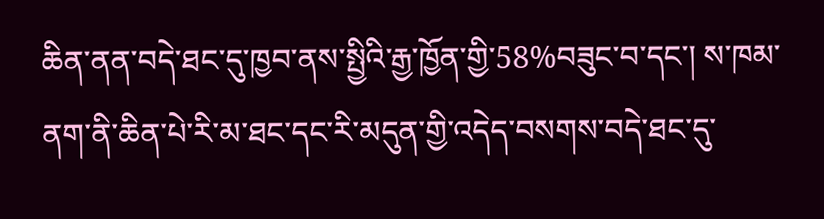ཆིན་ནན་བདེ་ཐང་དུ་ཁྱབ་ནས་སྤྱིའི་རྒྱ་ཁྱོན་གྱི་58%བཟུང་བ་དང་། ས་ཁམ་ནག་ནི་ཆིན་པེ་རི་མ་ཐང་དང་རི་མདུན་གྱི་འདེད་བསགས་བདེ་ཐང་དུ་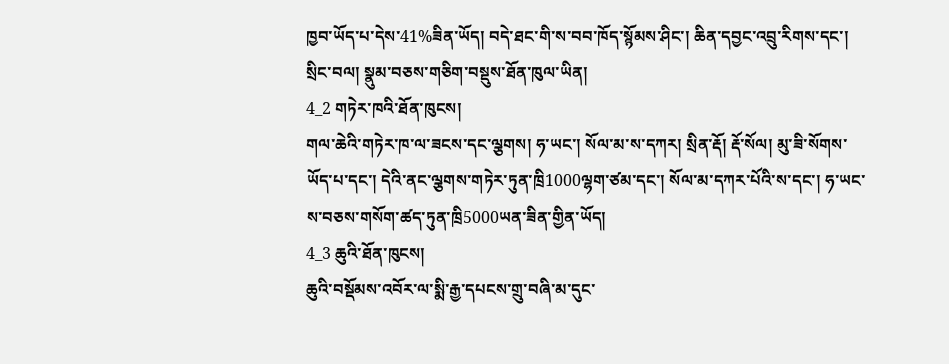ཁྱབ་ཡོད་པ་དེས་41%ཟིན་ཡོད། བདེ་ཐང་གི་ས་བབ་ཁོད་སྙོམས་ཤིང་། ཆིན་དབྱང་འབྲུ་རིགས་དང་། སྲིང་བལ། སྣུམ་བཅས་གཅིག་བསྡུས་ཐོན་ཁུལ་ཡིན།
4_2 གཏེར་ཁའི་ཐོན་ཁུངས།
གལ་ཆེའི་གཏེར་ཁ་ལ་ཟངས་དང་ལྕགས། ཧ་ཡང་། སོལ་མ་ས་དཀར། སྲིན་རྡོ། རྡོ་སོལ། མུ་ཟི་སོགས་ཡོད་པ་དང་། དེའི་ནང་ལྕགས་གཏེར་ཏུན་ཁྲི1000ལྷག་ཙམ་དང་། སོལ་མ་དཀར་པོའི་ས་དང་། ཧ་ཡང་ས་བཅས་གསོག་ཚད་ཏུན་ཁྲི5000ཡན་ཟིན་གྱིན་ཡོད།
4_3 ཆུའི་ཐོན་ཁུངས།
ཆུའི་བསྡོམས་འབོར་ལ་སྨི་རྒྱ་དཔངས་གྲུ་བཞི་མ་དུང་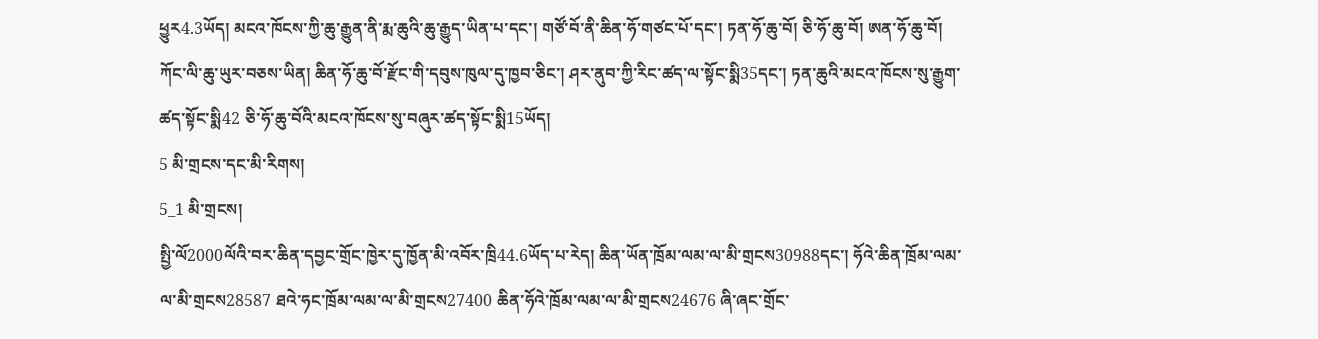ཕྱུར4.3ཡོད། མངའ་ཁོངས་ཀྱི་ཆུ་རྒྱུན་ནི་རྨ་ཆུའི་ཆུ་རྒྱུད་ཡིན་པ་དང་། གཙོ་བོ་ནི་ཆིན་ཧོ་གཙང་པོ་དང་། ཏན་ཧོ་ཆུ་བོ། ཅི་ཧོ་ཆུ་བོ། ཨན་ཧོ་ཆུ་བོ། ཀོང་ལི་ཆུ་ཡུར་བཅས་ཡིན། ཆིན་ཧོ་ཆུ་བོ་རྫོང་གི་དབུས་ཁུལ་དུ་ཁྱབ་ཅིང་། ཤར་ནུབ་ཀྱི་རིང་ཚད་ལ་སྟོང་སྨི35དང་། ཏན་ཆུའི་མངའ་ཁོངས་སུ་རྒྱུག་ཚད་སྟོང་སྨི42 ཅི་ཧོ་ཆུ་བོའི་མངའ་ཁོངས་སུ་བཞུར་ཚད་སྟོང་སྨི15ཡོད།
5 མི་གྲངས་དང་མི་རིགས།
5_1 མི་གྲངས།
སྤྱི་ལོ2000ལོའི་བར་ཆིན་དབྱང་གྲོང་ཁྱེར་དུ་ཁྱོན་མི་འབོར་ཁྲི44.6ཡོད་པ་རེད། ཆིན་ཡོན་ཁྲོམ་ལམ་ལ་མི་གྲངས30988དང་། ཧོའེ་ཆིན་ཁྲོམ་ལམ་ལ་མི་གྲངས28587 ཐའེ་ཧང་ཁྲོམ་ལམ་ལ་མི་གྲངས27400 ཆིན་ཧོའེ་ཁྲོམ་ལམ་ལ་མི་གྲངས24676 ཞི་ཞང་གྲོང་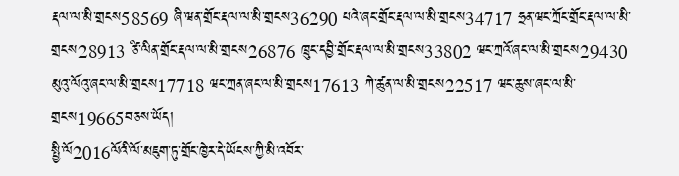རྡལ་ལ་མི་གྲངས58569 ཞི་ཝན་གྲོང་རྡལ་ལ་མི་གྲངས36290 པའེ་ཞང་གྲོང་རྡལ་ལ་མི་གྲངས34717 ཧྲན་ཝང་ཀྲོང་གྲོང་རྡལ་ལ་མི་གྲངས28913 ཙི་ལིན་གྲོང་རྡལ་ལ་མི་གྲངས26876 ཁྲུང་དབྱི་གྲོང་རྡལ་ལ་མི་གྲངས33802 ཝང་ཀྲའོ་ཞང་ལ་མི་གྲངས29430 མུའུ་ལོའུ་ཞང་ལ་མི་གྲངས17718 ཝང་ཀྲན་ཞང་ལ་མི་གྲངས17613 ཀེ་ཚུན་ལ་མི་གྲངས22517 ཝང་ཆུས་ཞང་ལ་མི་གྲངས19665བཅས་ཡོད།
སྤྱི་ལོ2016ལོའི་ལོ་མཇུག་ཏུ་གྲོང་ཁྱེར་དེ་ཡོངས་ཀྱི་མི་འབོར་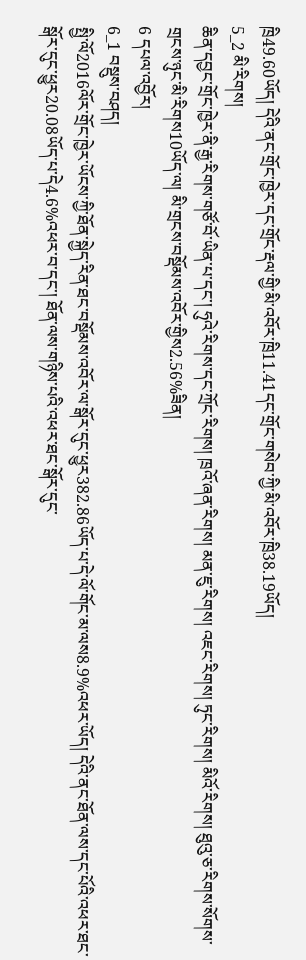ཁྲི49.60ཡོད། དེའི་ནང་གྲོང་ཁྱེར་དང་གྲོང་རྡལ་གྱི་མི་འབོར་ཁྲི11.41དང་གྲོང་གསེབ་ཀྱི་མི་འབོར་ཁྲི38.19ཡོད།
5_2 མི་རིགས།
ཆིན་དབྱང་གྲོང་ཁྱེར་ནི་རྒྱ་རིགས་གཙོ་བོ་ཡིན་པ་དང་། ཧུའེ་རིགས་དང་ཀྲོང་རིགས། ཁྲའོ་ཞན་རིགས། མན་ཇུ་རིགས། འཇང་རིགས། ཏུང་རིགས། མིའོ་རིགས། ཐུའུ་ཅ་རིགས་སོགས་གྲངས་ཉུང་མི་རིགས10ཡོད་ལ། མི་གྲངས་བསྡོམས་འབོར་གྱིས2.56%ཟིན།
6 དཔལ་འབྱོར།
6_1 བསྡུས་བཤད།
སྤྱི་ལོ2016ལོར་གྲོང་ཁྱེར་ཡོངས་ཀྱི་ཐོན་སྐྱེད་རིན་ཐང་བསྡོམས་འབོར་ལ་སྒོར་དུང་ཕྱུར382.86ཡོད་པ་དེ་ལོ་གོང་མ་ལས8.9%འཕར་ཡོད། དེའི་ནང་ཐོན་ལས་དང་པོའི་འཕར་ཐང་སྒོར་དུང་ཕྱུར20.08ཡོད་པ་དེ4.6%འཕར་བ་དང་། ཐོན་ལས་གཉིས་པའི་འཕར་ཐང་སྒོར་དུང་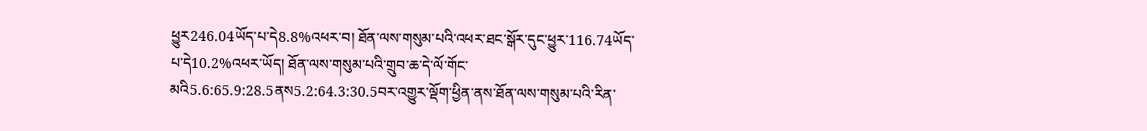ཕྱུར246.04ཡོད་པ་དེ8.8%འཕར་བ། ཐོན་ལས་གསུམ་པའི་འཕར་ཐང་སྒོར་དུང་ཕྱུར་116.74ཡོད་པ་དེ10.2%འཕར་ཡོད། ཐོན་ལས་གསུམ་པའི་གྲུབ་ཆ་དེ་ལོ་གོང་མའི5.6:65.9:28.5ནས5.2:64.3:30.5བར་འགྱུར་ལྡོག་ཕྱིན་ནས་ཐོན་ལས་གསུམ་པའི་རིན་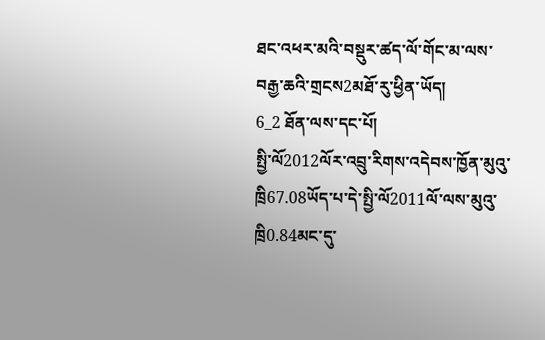ཐང་འཕར་མའི་བསྡུར་ཚད་ལོ་གོང་མ་ལས་བརྒྱ་ཆའི་གྲངས2མཐོ་རུ་ཕྱིན་ཡོད།
6_2 ཐོན་ལས་དང་པོ།
སྤྱི་ལོ2012ལོར་འབྲུ་རིགས་འདེབས་ཁྱོན་མུའུ་ཁྲི67.08ཡོད་པ་དེ་སྤྱི་ལོ2011ལོ་ལས་མུའུ་ཁྲི0.84མང་དུ་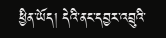ཕྱིན་ཡོད། དེའི་ནང་དབྱར་འབྲུའི་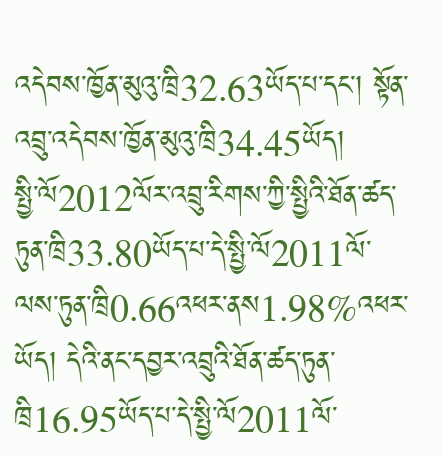འདེབས་ཁྱོན་མུའུ་ཁྲི32.63ཡོད་པ་དང་། སྟོན་འབྲུ་འདེབས་ཁྱོན་མུའུ་ཁྲི34.45ཡོད།
སྤྱི་ལོ2012ལོར་འབྲུ་རིགས་ཀྱི་སྤྱིའི་ཐོན་ཚད་ཏུན་ཁྲི33.80ཡོད་པ་དེ་སྤྱི་ལོ2011ལོ་ལས་ཏུན་ཁྲི0.66འཕར་ནས1.98%འཕར་ཡོད། དེའི་ནང་དབྱར་འབྲུའི་ཐོན་ཚད་ཏུན་ཁྲི16.95ཡོད་པ་དེ་སྤྱི་ལོ2011ལོ་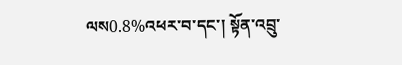ལས0.8%འཕར་བ་དང་། སྟོན་འབྲུ་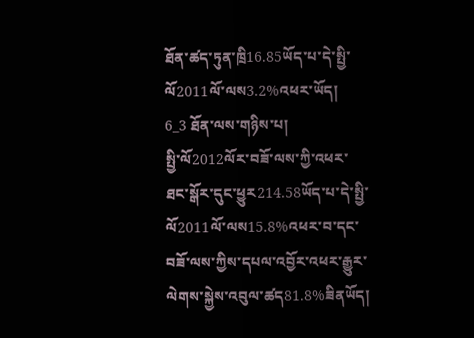ཐོན་ཚད་ཏུན་ཁྲི16.85ཡོད་པ་དེ་སྤྱི་ལོ2011ལོ་ལས3.2%འཕར་ཡོད།
6_3 ཐོན་ལས་གཉིས་པ།
སྤྱི་ལོ2012ལོར་བཟོ་ལས་ཀྱི་འཕར་ཐང་སྒོར་དུང་ཕྱུར214.58ཡོད་པ་དེ་སྤྱི་ལོ2011ལོ་ལས15.8%འཕར་བ་དང་བཟོ་ལས་ཀྱིས་དཔལ་འབྱོར་འཕར་རྒྱུར་ལེགས་སྐྱེས་འབུལ་ཚད81.8%ཟིནཡོད།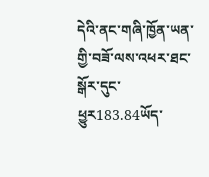དེའི་ནང་གཞི་ཁྱོན་ཡན་གྱི་བཟོ་ལས་འཕར་ཐང་སྒོར་དུང་ཕྱུར183.84ཡོད་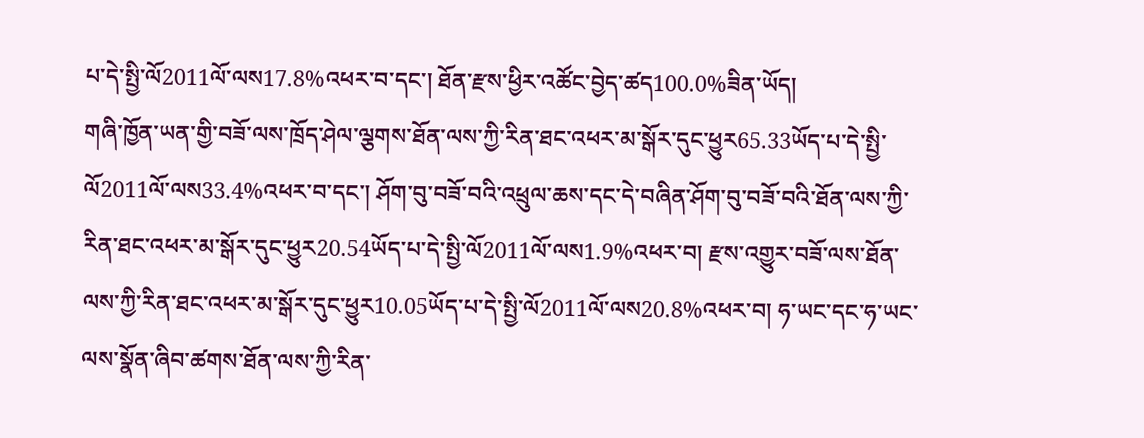པ་དེ་སྤྱི་ལོ2011ལོ་ལས17.8%འཕར་བ་དང་། ཐོན་རྫས་ཕྱིར་འཚོང་བྱེད་ཚད100.0%ཟིན་ཡོད།
གཞི་ཁྱོན་ཡན་གྱི་བཟོ་ལས་ཁྲོད་ཤེལ་ལྕགས་ཐོན་ལས་ཀྱི་རིན་ཐང་འཕར་མ་སྒོར་དུང་ཕྱུར65.33ཡོད་པ་དེ་སྤྱི་ལོ2011ལོ་ལས33.4%འཕར་བ་དང་། ཤོག་བུ་བཟོ་བའི་འཕྲུལ་ཆས་དང་དེ་བཞིན་ཤོག་བུ་བཟོ་བའི་ཐོན་ལས་ཀྱི་རིན་ཐང་འཕར་མ་སྒོར་དུང་ཕྱུར20.54ཡོད་པ་དེ་སྤྱི་ལོ2011ལོ་ལས1.9%འཕར་བ། རྫས་འགྱུར་བཟོ་ལས་ཐོན་ལས་ཀྱི་རིན་ཐང་འཕར་མ་སྒོར་དུང་ཕྱུར10.05ཡོད་པ་དེ་སྤྱི་ལོ2011ལོ་ལས20.8%འཕར་བ། ཧ་ཡང་དང་ཧ་ཡང་ལས་སྣོན་ཞིབ་ཚགས་ཐོན་ལས་ཀྱི་རིན་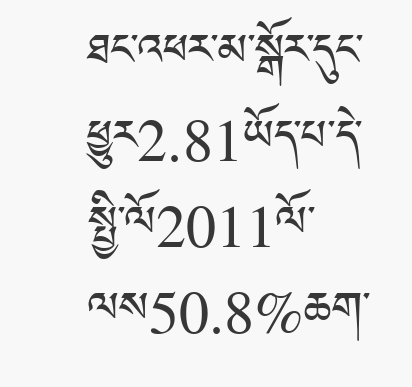ཐང་འཕར་མ་སྒོར་དུང་ཕྱུར2.81ཡོད་པ་དེ་སྤྱི་ལོ2011ལོ་ལས50.8%ཆག་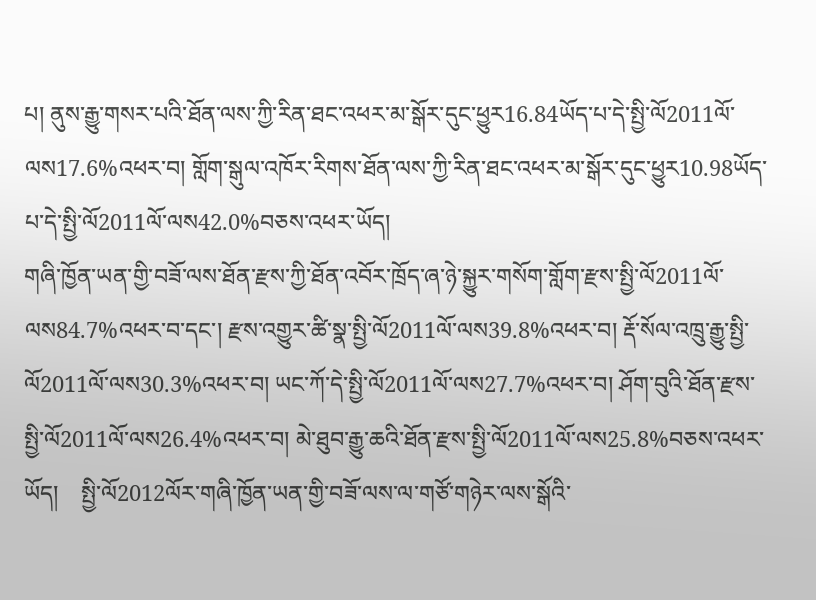པ། ནུས་རྒྱུ་གསར་པའི་ཐོན་ལས་ཀྱི་རིན་ཐང་འཕར་མ་སྒོར་དུང་ཕྱུར16.84ཡོད་པ་དེ་སྤྱི་ལོ2011ལོ་ལས17.6%འཕར་བ། གློག་སྒུལ་འཁོར་རིགས་ཐོན་ལས་ཀྱི་རིན་ཐང་འཕར་མ་སྒོར་དུང་ཕྱུར10.98ཡོད་པ་དེ་སྤྱི་ལོ2011ལོ་ལས42.0%བཅས་འཕར་ཡོད།
གཞི་ཁྱོན་ཡན་གྱི་བཟོ་ལས་ཐོན་རྫས་ཀྱི་ཐོན་འབོར་ཁྲོད་ཞ་ཉེ་སྐྱུར་གསོག་གློག་རྫས་སྤྱི་ལོ2011ལོ་ལས84.7%འཕར་བ་དང་། རྫས་འགྱུར་ཚི་སྣ་སྤྱི་ལོ2011ལོ་ལས39.8%འཕར་བ། རྡོ་སོལ་འཁྲུ་རྒྱུ་སྤྱི་ལོ2011ལོ་ལས30.3%འཕར་བ། ཡང་ཀོ་དེ་སྤྱི་ལོ2011ལོ་ལས27.7%འཕར་བ། ཤོག་བུའི་ཐོན་རྫས་སྤྱི་ལོ2011ལོ་ལས26.4%འཕར་བ། མེ་ཐུབ་རྒྱུ་ཆའི་ཐོན་རྫས་སྤྱི་ལོ2011ལོ་ལས25.8%བཅས་འཕར་ཡོད།    སྤྱི་ལོ2012ལོར་གཞི་ཁྱོན་ཡན་གྱི་བཟོ་ལས་ལ་གཙོ་གཉེར་ལས་སྒོའི་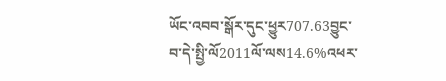ཡོང་འབབ་སྒོར་དུང་ཕྱུར707.63བྱུང་བ་དེ་སྤྱི་ལོ2011ལོ་ལས14.6%འཕར་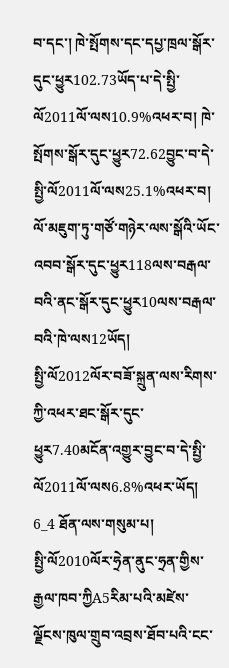བ་དང་། ཁེ་སྤོགས་དང་དཔྱ་ཁྲལ་སྒོར་དུང་ཕྱུར102.73ཡོད་པ་དེ་སྤྱི་ལོ2011ལོ་ལས10.9%འཕར་བ། ཁེ་སྤོགས་སྒོར་དུང་ཕྱུར72.62བྱུང་བ་དེ་སྤྱི་ལོ2011ལོ་ལས25.1%འཕར་བ། ལོ་མཇུག་ཏུ་གཙོ་གཉེར་ལས་སྒོའི་ཡོང་འབབ་སྒོར་དུང་ཕྱུར118ལས་བརྒལ་བའི་ནང་སྒོར་དུང་ཕྱུར10ལས་བརྒལ་བའི་ཁེ་ལས12ཡོད།
སྤྱི་ལོ2012ལོར་བཟོ་སྐྲུན་ལས་རིགས་ཀྱི་འཕར་ཐང་སྒོར་དུང་ཕྱུར7.40མངོན་འགྱུར་བྱུང་བ་དེ་སྤྱི་ལོ2011ལོ་ལས6.8%འཕར་ཡོད།
6_4 ཐོན་ལས་གསུམ་པ།
སྤྱི་ལོ2010ལོར་ཧྲེན་ནུང་ཧྲན་གྱིས་རྒྱལ་ཁབ་ཀྱིA5རིམ་པའི་མཛེས་ལྗོངས་ཁུལ་གྲུབ་འབྲས་ཐོབ་པའི་ངང་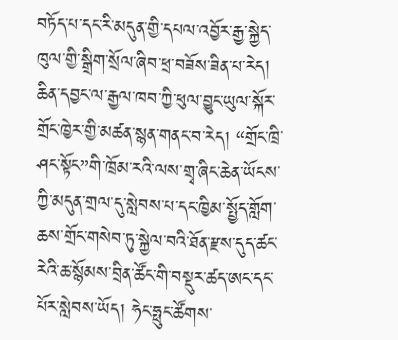བཏོད་པ་དང་རི་མདུན་གྱི་དཔལ་འབྱོར་རྒྱ་སྐྱེད་ཁུལ་གྱི་སྒྲིག་སྲོལ་ཞིབ་ཕྲ་བཟོས་ཟིན་པ་རེད། ཆིན་དབྱང་ལ་རྒྱལ་ཁབ་ཀྱི་ཕུལ་བྱུང་ཡུལ་སྐོར་གྲོང་ཁྱེར་གྱི་མཚན་སྙན་གནང་བ་རེད། “གྲོང་ཁྲི་ཤང་སྟོང”གི་ཁྲོམ་རའི་ལས་གྲྭ་ཞིང་ཆེན་ཡོངས་ཀྱི་མདུན་གྲལ་དུ་སླེབས་པ་དང་ཁྱིམ་སྤྱོད་གློག་ཆས་གྲོང་གསེབ་ཏུ་སྐྱེལ་བའི་ཐོན་རྫས་དུད་ཚང་རེའི་ཆ་སྙོམས་བྲིན་ཚོང་གི་བསྡུར་ཚད་ཨང་དང་པོར་སླེབས་ཡོད། ཧེང་ཧྥུང་ཚོགས་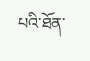པའི་ཐོན་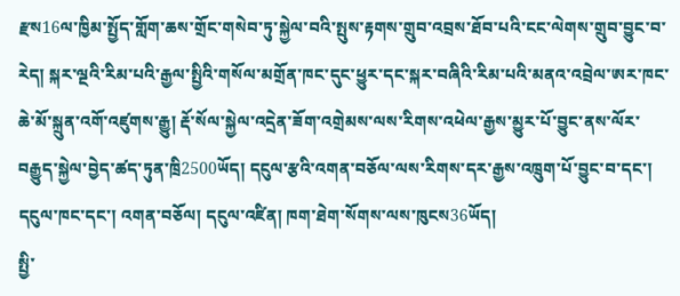རྫས16ལ་ཁྱིམ་སྤྱོད་གློག་ཆས་གྲོང་གསེབ་ཏུ་སྐྱེལ་བའི་སྤུས་རྟགས་གྲུབ་འབྲས་ཐོབ་པའི་ངང་ལེགས་གྲུབ་བྱུང་བ་རེད། སྐར་ལྔའི་རིམ་པའི་རྒྱལ་སྤྱིའི་གསོལ་མགྲོན་ཁང་དུང་ཕྱུར་དང་སྐར་བཞིའི་རིམ་པའི་མནའ་འབྲེལ་ཨར་ཁང་ཆེ་མོ་སྐྲུན་འགོ་འཛུགས་རྒྱུ། རྡོ་སོལ་སྐྱེལ་འདྲེན་ཟོག་འགྲེམས་ལས་རིགས་འཕེལ་རྒྱས་མྱུར་པོ་བྱུང་ནས་ལོར་བརྒྱུད་སྐྱེལ་བྱེད་ཚད་ཏུན་ཁྲི2500ཡོད། དངུལ་རྩའི་འགན་བཅོལ་ལས་རིགས་དར་རྒྱས་འཁྲུག་པོ་བྱུང་བ་དང་། དངུལ་ཁང་དང་། འགན་བཅོལ། དངུལ་འཛིན། ཁག་ཐེག་སོགས་ལས་ཁུངས36ཡོད།
སྤྱི་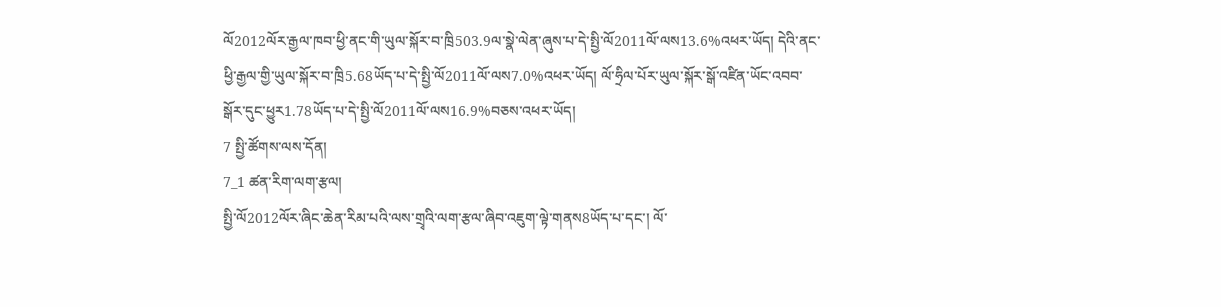ལོ2012ལོར་རྒྱལ་ཁབ་ཕྱི་ནང་གི་ཡུལ་སྐོར་བ་ཁྲི503.9ལ་སྣེ་ལེན་ཞུས་པ་དེ་སྤྱི་ལོ2011ལོ་ལས13.6%འཕར་ཡོད། དེའི་ནང་ཕྱི་རྒྱལ་གྱི་ཡུལ་སྐོར་བ་ཁྲི5.68ཡོད་པ་དེ་སྤྱི་ལོ2011ལོ་ལས7.0%འཕར་ཡོད། ལོ་ཧྲིལ་པོར་ཡུལ་སྐོར་སྒོ་འཛིན་ཡོང་འབབ་སྒོར་དུང་ཕྱུར1.78ཡོད་པ་དེ་སྤྱི་ལོ2011ལོ་ལས16.9%བཅས་འཕར་ཡོད།
7 སྤྱི་ཚོགས་ལས་དོན།
7_1 ཚན་རིག་ལག་རྩལ།
སྤྱི་ལོ2012ལོར་ཞིང་ཆེན་རིམ་པའི་ལས་གྲྭའི་ལག་རྩལ་ཞིབ་འཇུག་ལྟེ་གནས8ཡོད་པ་དང་། ལོ་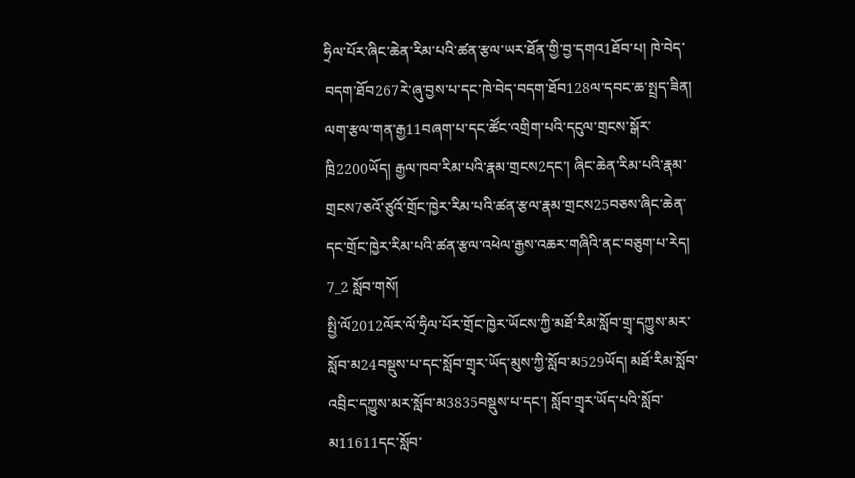ཧྲིལ་པོར་ཞིང་ཆེན་རིམ་པའི་ཚན་རྩལ་ཡར་ཐོན་གྱི་བྱ་དགའ1ཐོབ་པ། ཁེ་བེད་བདག་ཐོབ267རེ་ཞུ་བྱས་པ་དང་ཁེ་བེད་བདག་ཐོབ128ལ་དབང་ཆ་སྤྲད་ཟིན། ལག་རྩལ་གན་རྒྱ11བཞག་པ་དང་ཚོང་འགྲིག་པའི་དངུལ་གྲངས་སྒོར་ཁྲི2200ཡོད། རྒྱལ་ཁབ་རིམ་པའི་རྣམ་གྲངས2དང་། ཞིང་ཆེན་རིམ་པའི་རྣམ་གྲངས7ཅའོ་ཙུའོ་གྲོང་ཁྱེར་རིམ་པའི་ཚན་རྩལ་རྣམ་གྲངས25བཅས་ཞིང་ཆེན་དང་གྲོང་ཁྱེར་རིམ་པའི་ཚན་རྩལ་འཕེལ་རྒྱས་འཆར་གཞིའི་ནང་བཅུག་པ་རེད།
7_2 སློབ་གསོ།
སྤྱི་ལོ2012ལོར་ལོ་ཧྲིལ་པོར་གྲོང་ཁྱེར་ཡོངས་ཀྱི་མཐོ་རིམ་སློབ་གྲྭ་དཀྱུས་མར་སློབ་མ24བསྡུས་པ་དང་སློབ་གྲྭར་ཡོད་མུས་ཀྱི་སློབ་མ529ཡོད། མཐོ་རིམ་སློབ་འབྲིང་དཀྱུས་མར་སློབ་མ3835བསྡུས་པ་དང་། སློབ་གྲྭར་ཡོད་པའི་སློབ་མ11611དང་སློབ་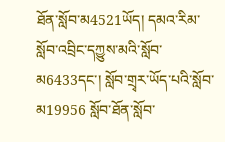ཐོན་སློབ་མ4521ཡོད། དམའ་རིམ་སློབ་འབྲིང་དཀྱུས་མའི་སློབ་མ6433དང་། སློབ་གྲྭར་ཡོད་པའི་སློབ་མ19956 སློབ་ཐོན་སློབ་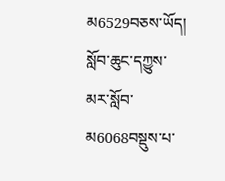མ6529བཅས་ཡོད། སློབ་ཆུང་དཀྱུས་མར་སློབ་མ6068བསྡུས་པ་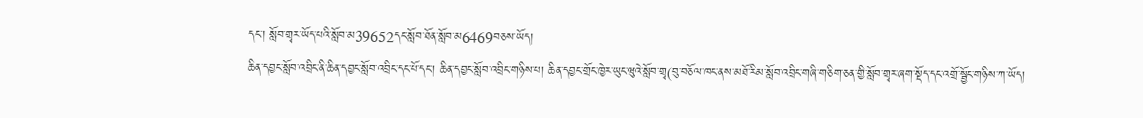དང་། སློབ་གྲྭར་ཡོད་པའི་སློབ་མ39652དང་སློབ་ཐོན་སློབ་མ6469བཅས་ཡོད།
ཆིན་དབྱང་སློབ་འབྲིང་ནི་ཆིན་དབྱང་སློབ་འབྲིང་དང་པོ་དང་། ཆིན་དབྱང་སློབ་འབྲིང་གཉིས་པ། ཆིན་དབྱང་གྲོང་ཁྱེར་ཡུང་ཝུའེ་སློབ་གྲྭ(བུ་བཅོལ་ཁང་ནས་མཐོ་རིམ་སློབ་འབྲིང་གཞི་གཅིག་ཅན་གྱི་སློབ་གྲྭར་ཞག་སྡོད་དང་འགྲོ་སྦྱོང་གཉིས་ཀ་ཡོད།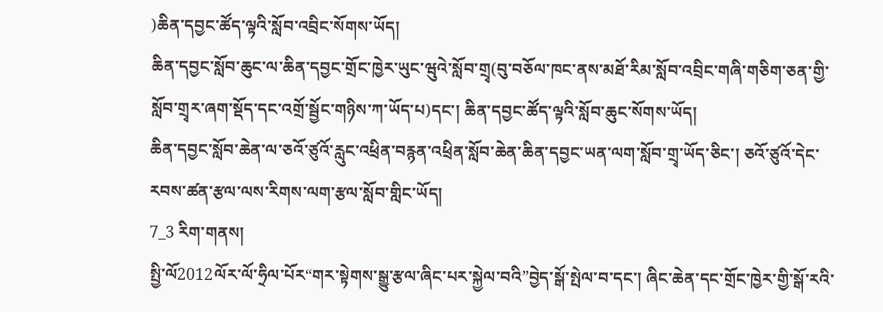)ཆིན་དབྱང་ཚོད་ལྟའི་སློབ་འབྲིང་སོགས་ཡོད།
ཆིན་དབྱང་སློབ་ཆུང་ལ་ཆིན་དབྱང་གྲོང་ཁྱེར་ཡུང་ཝུའེ་སློབ་གྲྭ(བུ་བཅོལ་ཁང་ནས་མཐོ་རིམ་སློབ་འབྲིང་གཞི་གཅིག་ཅན་གྱི་སློབ་གྲྭར་ཞག་སྡོད་དང་འགྲོ་སྦྱོང་གཉིས་ཀ་ཡོད་པ)དང་། ཆིན་དབྱང་ཚོད་ལྟའི་སློབ་ཆུང་སོགས་ཡོད།
ཆིན་དབྱང་སློབ་ཆེན་ལ་ཅའོ་ཙུའོ་རླུང་འཕྲིན་བརྙན་འཕྲིན་སློབ་ཆེན་ཆིན་དབྱང་ཡན་ལག་སློབ་གྲྭ་ཡོད་ཅིང་། ཅའོ་ཙུའོ་དེང་རབས་ཚན་རྩལ་ལས་རིགས་ལག་རྩལ་སློབ་གླིང་ཡོད།
7_3 རིག་གནས།
སྤྱི་ལོ2012ལོར་ལོ་ཧྲིལ་པོར“གར་སྟེགས་སྒྱུ་རྩལ་ཞིང་པར་སྐྱེལ་བའི”བྱེད་སྒོ་སྤེལ་བ་དང་། ཞིང་ཆེན་དང་གྲོང་ཁྱེར་གྱི་སྒོ་རའི་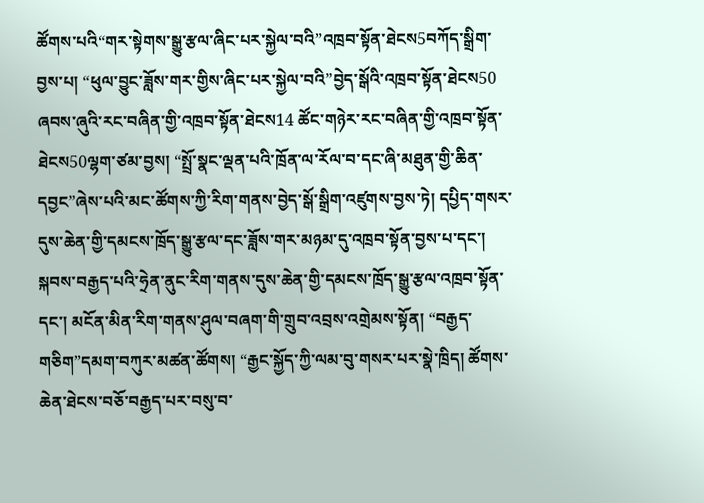ཚོགས་པའི“གར་སྟེགས་སྒྱུ་རྩལ་ཞིང་པར་སྐྱེལ་བའི”འཁྲབ་སྟོན་ཐེངས5བཀོད་སྒྲིག་བྱས་པ། “ཕུལ་བྱུང་ཟློས་གར་གྱིས་ཞིང་པར་སྐྱེལ་བའི”བྱེད་སྒོའི་འཁྲབ་སྟོན་ཐེངས50 ཞབས་ཞུའི་རང་བཞིན་གྱི་འཁྲབ་སྟོན་ཐེངས14 ཚོང་གཉེར་རང་བཞིན་གྱི་འཁྲབ་སྟོན་ཐེངས50ལྷག་ཙམ་བྱས། “སྤྲོ་སྣང་ལྡན་པའི་ཁྲོན་ལ་རོལ་བ་དང་ཞི་མཐུན་གྱི་ཆིན་དབྱང”ཞེས་པའི་མང་ཚོགས་ཀྱི་རིག་གནས་བྱེད་སྒོ་སྒྲིག་འཛུགས་བྱས་ཏེ། དཔྱིད་གསར་དུས་ཆེན་གྱི་དམངས་ཁྲོད་སྒྱུ་རྩལ་དང་ཟློས་གར་མཉམ་དུ་འཁྲབ་སྟོན་བྱས་པ་དང་། སྐབས་བརྒྱད་པའི་ཧྲེན་ནུང་རིག་གནས་དུས་ཆེན་གྱི་དམངས་ཁྲོད་སྒྱུ་རྩལ་འཁྲབ་སྟོན་དང་། མངོན་མིན་རིག་གནས་ཤུལ་བཞག་གི་གྲུབ་འབྲས་འགྲེམས་སྟོན། “བརྒྱད་གཅིག”དམག་བཀུར་མཚན་ཚོགས། “རྒྱང་སྐྱོད་ཀྱི་ལམ་བུ་གསར་པར་སྣེ་ཁྲིད། ཚོགས་ཆེན་ཐེངས་བཅོ་བརྒྱད་པར་བསུ་བ་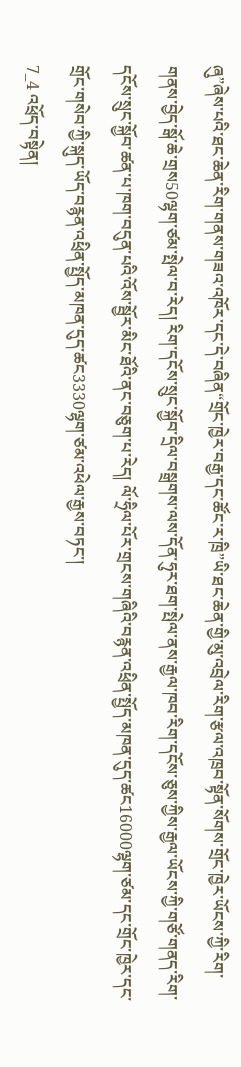ཞུ”ཞེས་པའི་ཐང་ཆེན་རིག་གནས་གཟའ་འཁོར་དང་དེ་བཞིན“གྲོང་ཁྱེར་བརྒྱ་དང་ཚོང་ར་ཁྲི”ཡི་ཐང་ཆེན་གྱི་མུ་འབྲེལ་རིག་རྩལ་འཁྲབ་སྟོན་སོགས་གྲོང་ཁྱེར་ཡོངས་ཀྱི་རིག་གནས་བྱེད་སྒོ་ཆེ་གྲས50ལྷག་ཙམ་སྤེལ་བ་རེད། རིག་དངོས་སྲུང་སྐྱོབ་དྲིལ་བསྒྲགས་ལས་དོན་ཧུར་ཐག་སྤེལ་ནས་རྒྱལ་ཁབ་རིག་དངོས་ཅུས་ཀྱིས་རྒྱལ་ཡོངས་ཀྱི་གཙོ་གནད་རིག་དངོས་སྲུང་སྐྱོབ་ཚན་པ་ཁག་བདུན་པའི་འོས་སྦྱོར་མིང་ཐོའི་ནང་བཅུག་པ་རེད། ལོ་ཧྲིལ་པོར་གྲངས་གཞིའི་བརྙན་འཕྲིན་སྤྱོད་མཁན་དུད་ཚང16000ལྷག་ཙམ་དང་གྲོང་ཁྱེར་དང་གྲོང་གསེབ་ཀྱི་སྐུད་ཡོད་བརྙན་འཕྲིན་སྤྱོད་མཁན་དུད་ཚང3330ལྷག་ཙམ་འཕེལ་རྒྱས་བཏང་།
7_4 འཕྲོད་བསྟེན།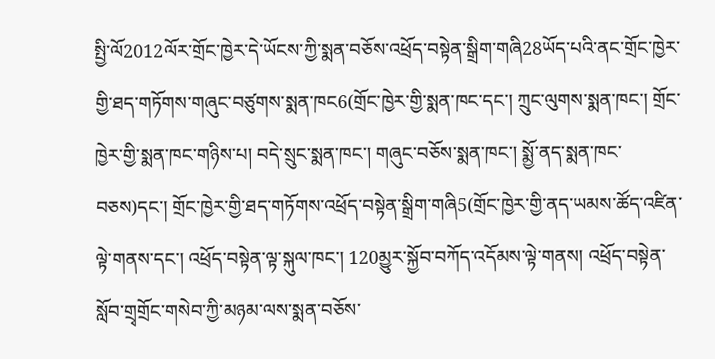སྤྱི་ལོ2012ལོར་གྲོང་ཁྱེར་དེ་ཡོངས་ཀྱི་སྨན་བཅོས་འཕྲོད་བསྟེན་སྒྲིག་གཞི28ཡོད་པའི་ནང་གྲོང་ཁྱེར་གྱི་ཐད་གཏོགས་གཞུང་བཙུགས་སྨན་ཁང6(གྲོང་ཁྱེར་གྱི་སྨན་ཁང་དང་། ཀྲུང་ལུགས་སྨན་ཁང་། གྲོང་ཁྱེར་གྱི་སྨན་ཁང་གཉིས་པ། བདེ་སྲུང་སྨན་ཁང་། གཞུང་བཅོས་སྨན་ཁང་། སྨྱོ་ནད་སྨན་ཁང་བཅས)དང་། གྲོང་ཁྱེར་གྱི་ཐད་གཏོགས་འཕྲོད་བསྟེན་སྒྲིག་གཞི5(གྲོང་ཁྱེར་གྱི་ནད་ཡམས་ཚོད་འཛིན་ལྟེ་གནས་དང་། འཕྲོད་བསྟེན་ལྟ་སྐུལ་ཁང་། 120མྱུར་སྐྱོབ་བཀོད་འདོམས་ལྟེ་གནས། འཕྲོད་བསྟེན་སློབ་གྲྭགྲོང་གསེབ་ཀྱི་མཉམ་ལས་སྨན་བཅོས་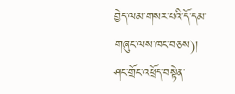བྱེད་ལམ་གསར་པའི་དོ་དམ་གཞུང་ལས་ཁང་བཅས)། ཤང་གྲོང་འཕྲོད་བསྟེན་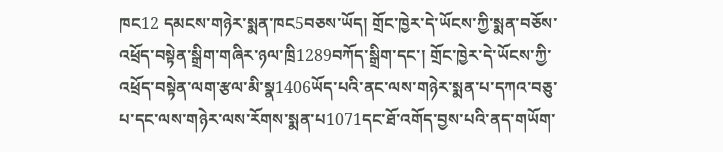ཁང12 དམངས་གཉེར་སྨན་ཁང5བཅས་ཡོད། གྲོང་ཁྱེར་དེ་ཡོངས་ཀྱི་སྨན་བཅོས་འཕྲོད་བསྟེན་སྒྲིག་གཞིར་ཉལ་ཁྲི1289བཀོད་སྒྲིག་དང་། གྲོང་ཁྱེར་དེ་ཡོངས་ཀྱི་འཕྲོད་བསྟེན་ལག་རྩལ་མི་སྣ1406ཡོད་པའི་ནང་ལས་གཉེར་སྨན་པ་དཀའ་བཅུ་པ་དང་ལས་གཉེར་ལས་རོགས་སྨན་པ1071དང་ཐོ་འགོད་བྱས་པའི་ནད་གཡོག་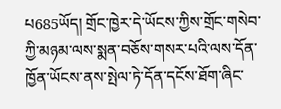པ685ཡོད། གྲོང་ཁྱེར་དེ་ཡོངས་ཀྱིས་གྲོང་གསེབ་ཀྱི་མཉམ་ལས་སྨན་བཅོས་གསར་པའི་ལས་དོན་ཁྱོན་ཡོངས་ནས་སྤེལ་ཏེ་དོན་དངོས་ཐོག་ཞིང་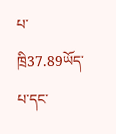པ་ཁྲི37.89ཡོད་པ་དང་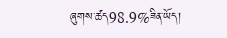ཞུགས་ཚད98.9%ཟིན་ཡོད།